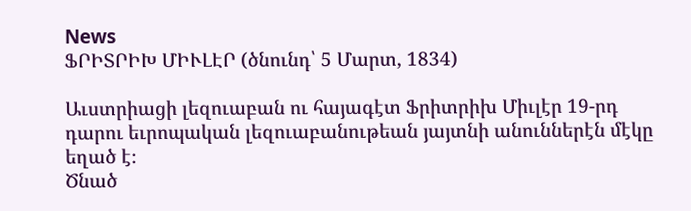News
ՖՐԻՏՐԻԽ ՄԻՒԼԷՐ (ծնունդ՝ 5 Մարտ, 1834)

Աւստրիացի լեզուաբան ու հայագէտ Ֆրիտրիխ Միւլէր 19-րդ դարու եւրոպական լեզուաբանութեան յայտնի անուններէն մէկը եղած է։
Ծնած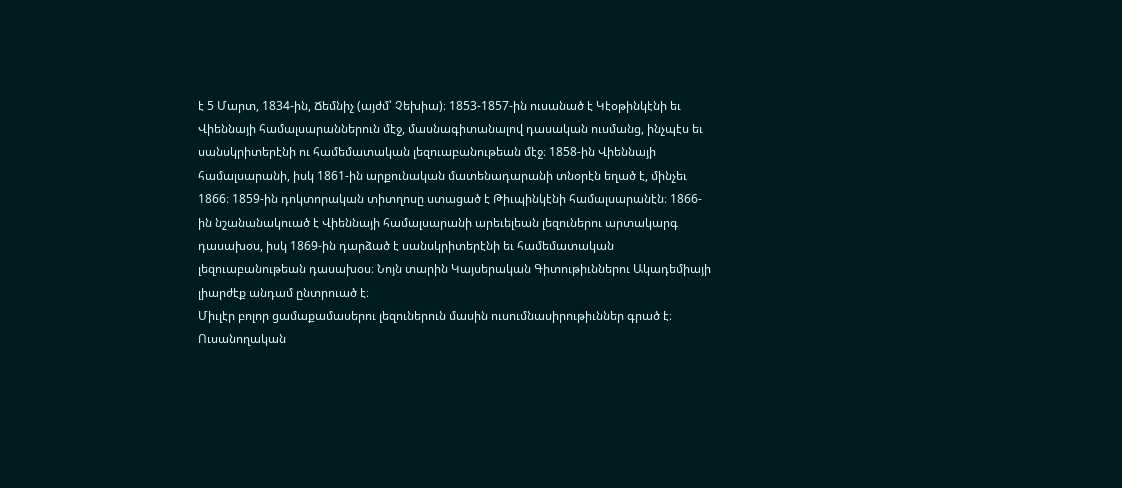է 5 Մարտ, 1834-ին, Ճեմնիչ (այժմ՝ Չեխիա)։ 1853-1857-ին ուսանած է Կէօթինկէնի եւ Վիեննայի համալսարաններուն մէջ, մասնագիտանալով դասական ուսմանց, ինչպէս եւ սանսկրիտերէնի ու համեմատական լեզուաբանութեան մէջ։ 1858-ին Վիեննայի համալսարանի, իսկ 1861-ին արքունական մատենադարանի տնօրէն եղած է, մինչեւ 1866։ 1859-ին դոկտորական տիտղոսը ստացած է Թիւպինկէնի համալսարանէն։ 1866-ին նշանանակուած է Վիեննայի համալսարանի արեւելեան լեզուներու արտակարգ դասախօս, իսկ 1869-ին դարձած է սանսկրիտերէնի եւ համեմատական լեզուաբանութեան դասախօս։ Նոյն տարին Կայսերական Գիտութիւններու Ակադեմիայի լիարժէք անդամ ընտրուած է։
Միւլէր բոլոր ցամաքամասերու լեզուներուն մասին ուսումնասիրութիւններ գրած է։ Ուսանողական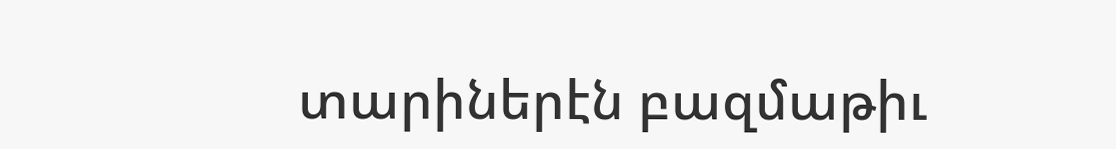տարիներէն բազմաթիւ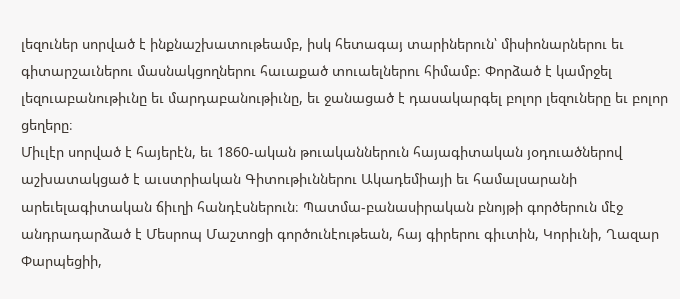լեզուներ սորված է ինքնաշխատութեամբ, իսկ հետագայ տարիներուն՝ միսիոնարներու եւ գիտարշաւներու մասնակցողներու հաւաքած տուաելներու հիմամբ։ Փորձած է կամրջել լեզուաբանութիւնը եւ մարդաբանութիւնը, եւ ջանացած է դասակարգել բոլոր լեզուները եւ բոլոր ցեղերը։
Միւլէր սորված է հայերէն, եւ 1860-ական թուականներուն հայագիտական յօդուածներով աշխատակցած է աւստրիական Գիտութիւններու Ակադեմիայի եւ համալսարանի արեւելագիտական ճիւղի հանդէսներուն։ Պատմա-բանասիրական բնոյթի գործերուն մէջ անդրադարձած է Մեսրոպ Մաշտոցի գործունէութեան, հայ գիրերու գիւտին, Կորիւնի, Ղազար Փարպեցիի,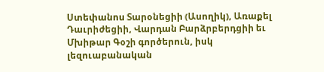Ստեփանոս Տարօնեցիի (Ասողիկ), Առաքել Դաւրիժեցիի, Վարդան Բարձրբերդցիի եւ Մխիթար Գօշի գործերուն, իսկ լեզուաբանական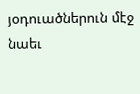յօդուածներուն մէջ նաեւ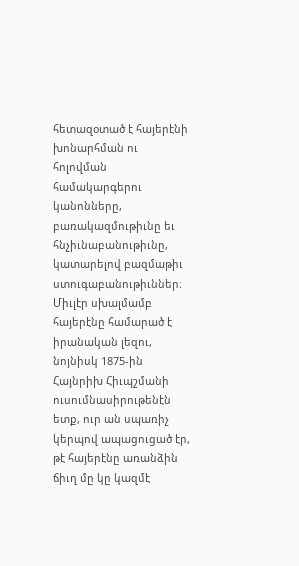հետազօտած է հայերէնի խոնարհման ու հոլովման համակարգերու կանոնները, բառակազմութիւնը եւ հնչիւնաբանութիւնը, կատարելով բազմաթիւ ստուգաբանութիւններ։ Միւլէր սխալմամբ հայերէնը համարած է իրանական լեզու, նոյնիսկ 1875-ին Հայնրիխ Հիւպշմանի ուսումնասիրութենէն ետք, ուր ան սպառիչ կերպով ապացուցած էր, թէ հայերէնը առանձին ճիւղ մը կը կազմէ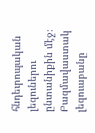հնդեւրոպական լեզուներու ընտանիքին մէջ։
Բազմավաստակ լեզուաբանը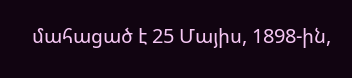մահացած է 25 Մայիս, 1898-ին,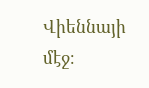Վիեննայի մէջ։